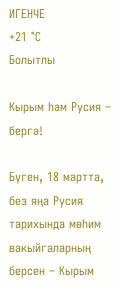ИГЕНЧЕ
+21 °С
Болытлы

Кырым һәм Русия – бергә!

Бүген, 18 мартта, без яңа Русия тарихында мөһим вакыйгаларның берсен – Кырым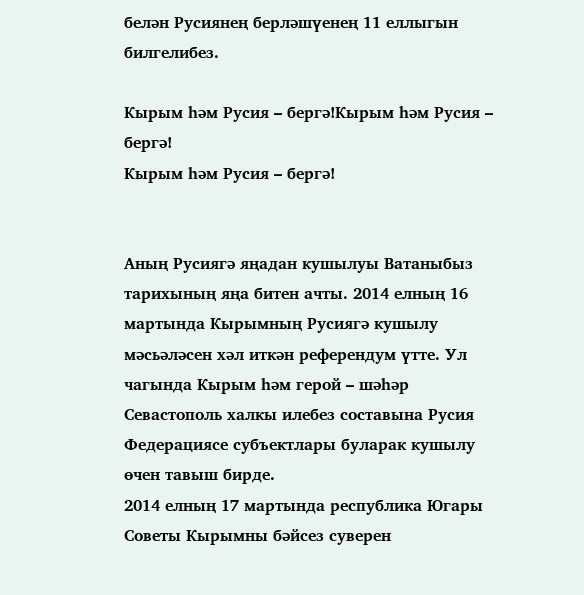белән Русиянең берләшүенең 11 еллыгын билгелибез.

Кырым һәм Русия – бергә!Кырым һәм Русия – бергә!
Кырым һәм Русия – бергә!


Аның Русиягә яңадан кушылуы Ватаныбыз тарихының яңа битен ачты. 2014 елның 16 мартында Кырымның Русиягә кушылу мәсьәләсен хәл иткән референдум үтте. Ул чагында Кырым һәм герой – шәһәр Севастополь халкы илебез составына Русия Федерациясе субъектлары буларак кушылу өчен тавыш бирде.
2014 елның 17 мартында республика Югары Советы Кырымны бәйсез суверен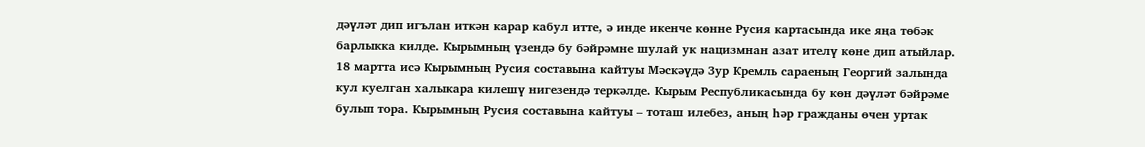дәүләт дип игълан иткән карар кабул итте, ә инде икенче көнне Русия картасында ике яңа төбәк барлыкка килде. Кырымның үзендә бу бәйрәмне шулай ук нацизмнан азат ителү көне дип атыйлар.
18 мартта исә Кырымның Русия составына кайтуы Мәскәүдә Зур Кремль сараеның Георгий залында кул куелган халыкара килешү нигезендә теркәлде. Кырым Республикасында бу көн дәүләт бәйрәме булып тора. Кырымның Русия составына кайтуы – тоташ илебез, аның һәр гражданы өчен уртак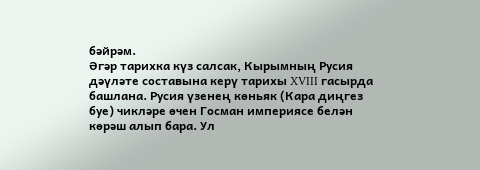бәйрәм.
Әгәр тарихка күз салсак, Кырымның Русия дәүләте составына керү тарихы XVIII гасырда башлана. Русия үзенең көньяк (Кара диңгез буе) чикләре өчен Госман империясе белән көрәш алып бара. Ул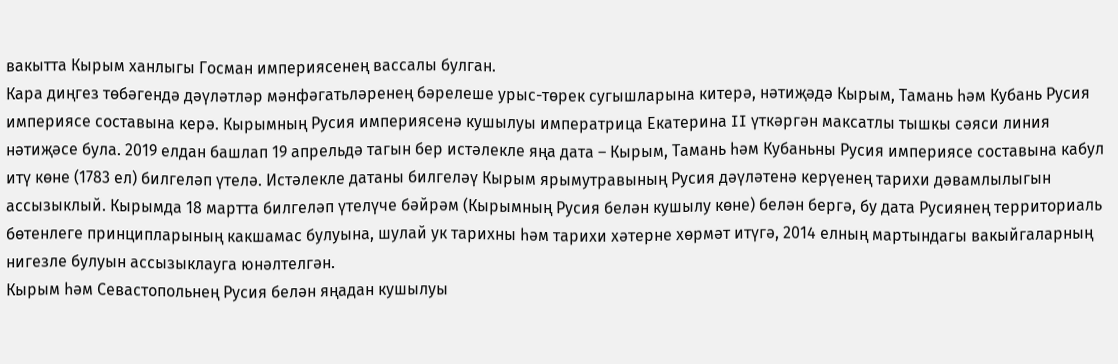вакытта Кырым ханлыгы Госман империясенең вассалы булган.
Кара диңгез төбәгендә дәүләтләр мәнфәгатьләренең бәрелеше урыс-төрек сугышларына китерә, нәтиҗәдә Кырым, Тамань һәм Кубань Русия империясе составына керә. Кырымның Русия империясенә кушылуы императрица Екатерина II үткәргән максатлы тышкы сәяси линия нәтиҗәсе була. 2019 елдан башлап 19 апрельдә тагын бер истәлекле яңа дата – Кырым, Тамань һәм Кубаньны Русия империясе составына кабул итү көне (1783 ел) билгеләп үтелә. Истәлекле датаны билгеләү Кырым ярымутравының Русия дәүләтенә керүенең тарихи дәвамлылыгын ассызыклый. Кырымда 18 мартта билгеләп үтелүче бәйрәм (Кырымның Русия белән кушылу көне) белән бергә, бу дата Русиянең территориаль бөтенлеге принципларының какшамас булуына, шулай ук тарихны һәм тарихи хәтерне хөрмәт итүгә, 2014 елның мартындагы вакыйгаларның нигезле булуын ассызыклауга юнәлтелгән.
Кырым һәм Севастопольнең Русия белән яңадан кушылуы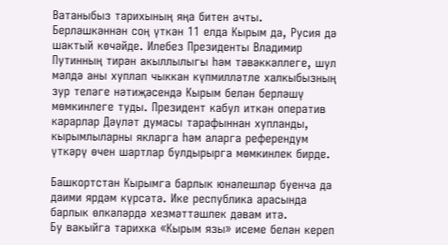Ватаныбыз тарихының яңа битен ачты. Берләшкәннән соң үткән 11 елда Кырым да, Русия дә шактый көчәйде. Илебез Президенты Владимир Путинның тирән акыллылыгы һәм тәвәккәллеге, шул мәлдә аны хуплап чыккан күпмилләтле халкыбызның зур теләге нәтиҗәсендә Кырым белән берләшү мөмкинлеге туды. Президент кабул иткән оператив карарлар Дәүләт думасы тарафыннан хупланды, кырымлыларны якларга һәм аларга референдум үткәрү өчен шартлар булдырырга мөмкинлек бирде.

Башкортстан Кырымга барлык юнәлешләр буенча да даими ярдәм күрсәтә. Ике республика арасында барлык өлкәләрдә хезмәттәшлек дәвам итә.
Бу вакыйга тарихка «Кырым язы» исеме белән кереп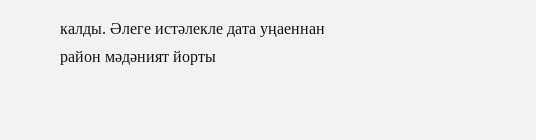калды. Әлеге истәлекле дата уңаеннан район мәдәният йорты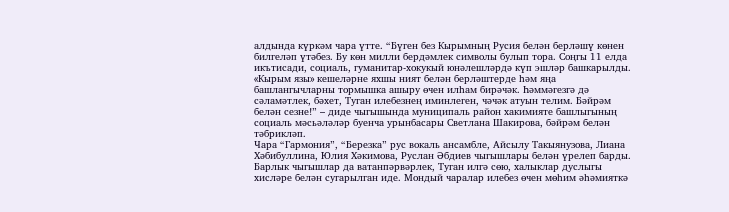алдында күркәм чара үтте. “Бүген без Кырымның Русия белән берләшү көнен билгеләп үтәбез. Бу көн милли бердәмлек символы булып тора. Соңгы 11 елда икътисади, социаль, гуманитар-хокукый юнәлешләрдә күп эшләр башкарылды. «Кырым язы» кешеләрне яхшы ният белән берләштерде һәм яңа башлангычларны тормышка ашыру өчен илһам бирәчәк. Һәммәгезгә дә сәламәтлек, бәхет, Туган илебезнең иминлеген, чәчәк атуын телим. Бәйрәм белән сезне!” – диде чыгышында муниципаль район хакимияте башлыгының социаль мәсьәләләр буенча урынбасары Светлана Шакирова, бәйрәм белән тәбрикләп.
Чара “Гармония”, “Березка” рус вокаль ансамбле, Айсылу Такыянузова, Лиана Хәбибуллина, Юлия Хәкимова, Руслан Әбдиев чыгышлары белән үрелеп барды. Барлык чыгышлар да ватанпәрвәрлек, Туган илгә сөю, халыклар дуслыгы хисләре белән сугарылган иде. Мондый чаралар илебез өчен мөһим әһәмияткә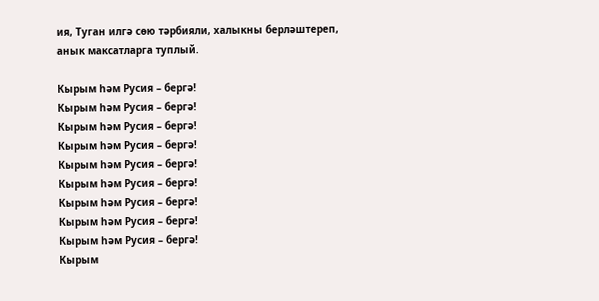ия, Туган илгә сөю тәрбияли, халыкны берләштереп, анык максатларга туплый.

Кырым һәм Русия – бергә!
Кырым һәм Русия – бергә!
Кырым һәм Русия – бергә!
Кырым һәм Русия – бергә!
Кырым һәм Русия – бергә!
Кырым һәм Русия – бергә!
Кырым һәм Русия – бергә!
Кырым һәм Русия – бергә!
Кырым һәм Русия – бергә!
Кырым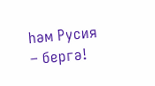һәм Русия – бергә!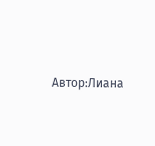Автор:Лиана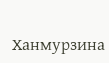Ханмурзина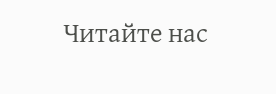Читайте нас